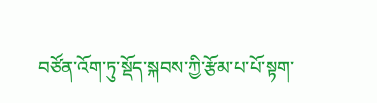བཙོན་འོག་ཏུ་སྡོད་སྐབས་ཀྱི་རྩོམ་པ་པོ་སྟག་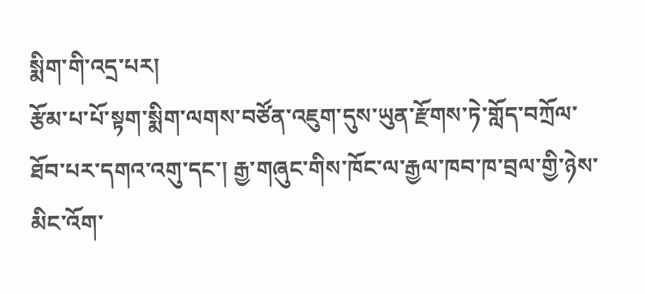སྨིག་གི་འདྲ་པར།
རྩོམ་པ་པོ་སྟག་སྨིག་ལགས་བཙོན་འཇུག་དུས་ཡུན་རྫོགས་ཏེ་གློད་བཀྲོལ་ཐོབ་པར་དགའ་འགུ་དང་། རྒྱ་གཞུང་གིས་ཁོང་ལ་རྒྱལ་ཁབ་ཁ་བྲལ་གྱི་ཉེས་མིང་འོག་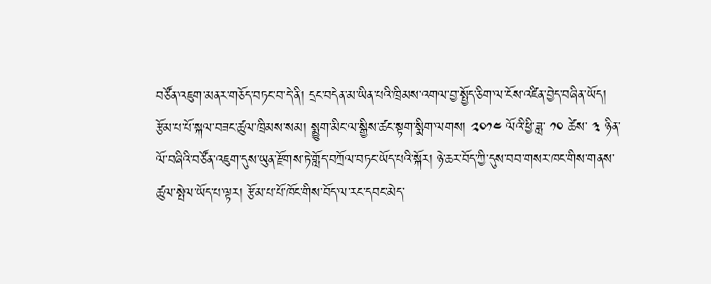བཙོན་འཇུག་མནར་གཅོད་བཏང་བ་དེ་ནི། དྲང་བདེན་མ་ཡིན་པའི་ཁྲིམས་འགལ་བྱ་སྤྱོད་ཅིག་ལ་ངོས་འཛིན་བྱེད་བཞིན་ཡོད།
རྩོམ་པ་པོ་སྐལ་བཟང་ཚུལ་ཁྲིམས་སམ། སྨྱུག་མིང་ལ་སྒྱིས་ཚང་སྟག་སྨིག་ལགས། ༢༠༡༤ ལོའི་ཕྱི་ཟླ་ ༡༠ ཚེས་ ༣ ཉིན་ལོ་བཞིའི་བཙོན་འཇུག་དུས་ཡུན་རྫོགས་ཏེ་གློད་བཀྲོལ་བཏང་ཡོད་པའི་སྐོར། ཉེ་ཆར་བོད་ཀྱི་དུས་བབ་གསར་ཁང་གིས་གནས་ཚུལ་སྤེལ་ཡོད་པ་ལྟར། རྩོམ་པ་པོ་ཁོང་གིས་བོད་ལ་རང་དབང་མེད་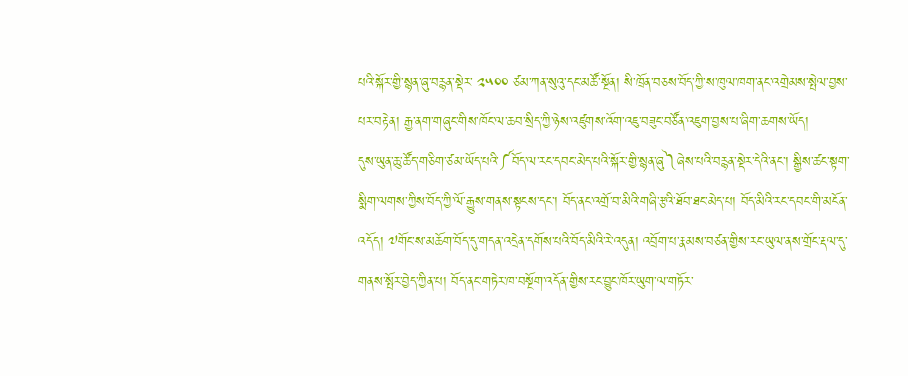པའི་སྐོར་གྱི་སྙན་ཞུ་བརྙན་སྡེར་ ༢༥༠༠ ཙམ་ཀན་སུའུ་དང་མཚོ་སྔོན། སི་ཁྲོན་བཅས་བོད་ཀྱི་ས་ཁུལ་ཁག་ནང་འགྲེམས་སྤེལ་བྱས་པར་བརྟེན། རྒྱ་ནག་གཞུང་གིས་ཁོང་ལ་ཆབ་སྲིད་ཀྱི་ཉེས་འཛུགས་འོག་འཇུ་བཟུང་བཙོན་འཇུག་བྱས་པ་ཞིག་ཆགས་ཡོད།
དུས་ཡུན་ཆུ་ཚོད་གཅིག་ཙམ་ཡོད་པའི་༼བོད་ལ་རང་དབང་མེད་པའི་སྐོར་གྱི་སྙན་ཞུ༽ཞེས་པའི་བརྙན་སྡེར་དེའི་ནང་། སྒྱིས་ཚང་སྟག་སྨིག་ལགས་ཀྱིས་བོད་ཀྱི་ལོ་རྒྱུས་གནས་སྟངས་དང་། བོད་ནང་འགྲོ་བ་མིའི་གཞི་རྩའི་ཐོབ་ཐང་མེད་པ། བོད་མིའི་རང་དབང་གི་མངོན་འདོད། ༧གོང་ས་མཆོག་བོད་དུ་གདན་འདྲེན་དགོས་པའི་བོད་མིའི་རེ་འདུན། འབྲོག་པ་རྣམས་བཙན་གྱིས་རང་ཡུལ་ནས་གྲོང་རྡལ་དུ་གནས་སྤོར་བྱེད་ཀྱིན་པ། བོད་ནང་གཏེར་ཁ་བསྔོག་འདོན་གྱིས་རང་བྱུང་ཁོར་ཡུག་ལ་གཏོར་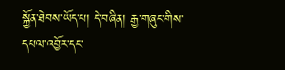སྐྱོན་ཐེབས་ཡོད་པ། དེ་བཞིན། རྒྱ་གཞུང་གིས་དཔལ་འབྱོར་དང་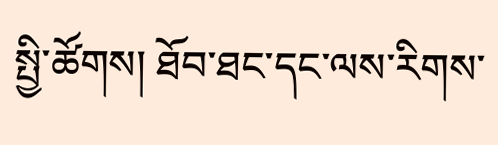སྤྱི་ཚོགས། ཐོབ་ཐང་དང་ལས་རིགས་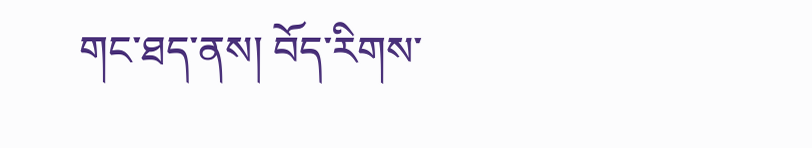གང་ཐད་ནས། བོད་རིགས་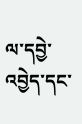ལ་དབྱེ་འབྱེད་དང་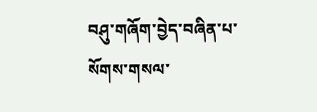བཤུ་གཞོག་བྱེད་བཞིན་པ་སོགས་གསལ་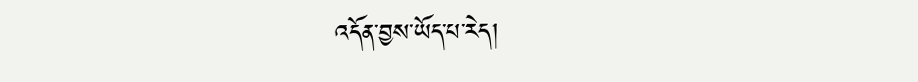འདོན་བྱས་ཡོད་པ་རེད།